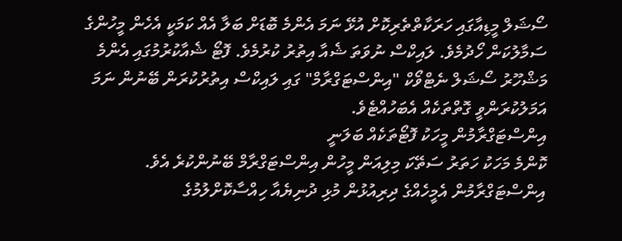ސޯޝަލް މީޑިއާގައި ހަރަކާތްތެރިކޮށް އުޅޭ ނަމަ އެންމެ ބޮޑަށް ބަލާ އެއް ކަމަކީ އެހެން މީހުންގެ ސަމާލުކަން ހޯދުމެވެ. ލައިކްސް ނުވަތަ ޝެއާ އިތުރު ކުރުމެވެ. ފޮޓޯ ޝެއާކުރުމުގައި އެންމެ މަޝްހޫރު ސޯޝަލް ނެޓްވޯކް "އިންސްޓަގްރާމް" ގައި ލައިކްސް އިތުރުކުރަން ބޭނުން ނަމަ އަމަލުކުރަންވީ ގޮތްތަކެއް އެބަހުއްޓެވެ.
އިންސްޓަގްރާމުން މީހަކު ފޮޓޯތަކެއް ބަލަނީ
ކޮންމެ މަހަކު ހަތަރު ސަތޭކަ މިލިއަން މީހުން އިންސްޓަގްރާމް ބޭނުންކުރެ އެވެ. އިންސްޓަގްރާމުން އެމީހެއްގެ ދިރިއުޅުން މުޅި ދުނިޔެއާ ހިއްސާކޮށްލުމުގެ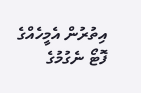އިތުރުން އެމީހެއްގެ ފޮޓޯ ނެގުމުގެ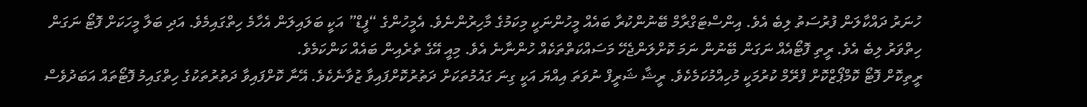ހުނަރު ދައްކާލަން ފުރުސަތު ލިބެ އެވެ. އިންސްޓަގްރާމް ބޭނުންކުރާ ބައެއް މީހުންނަކީ މިކަމުގެ މާހިރުންނެވެ. އެމީހުންގެ “ފީޑް” އަކީ ބަލައިލަން އެހާމެ ހިތްގައިމެވެ. އަދި ބަލާ މީހަކަށް ފޮޓޯ ނަގަން ހިތްވަރު ލިބެ އެވެ. ރީތި ފޮޓޯއެއް ނަގަން ބޭނުން ނަމަ ކޮށްލަންޖެހޭ މަސައްކަތްތަކެއް ހުންނާނެ އެވެ. މިއީ އޭގެ ތެރެއިން ބައެއް ކަންކަމެވެ.
ރީތިކޮށް ފޮޓޯ ކޮމްޕޯޒްކޮށް ފްރޭމް ކުރުމަކީ މުހިއްމުކަމެކެވެ. ރީޝާ ޝަރީފް ނުވަތަ އިއްޔަ އަކީ ގިނަ ގައުމުތަކަށް ދަތުރުކޮށްފައިވާ ޒުވާނެކެވެ. އޭނާ ކޮށްފައިވާ ދަތުރުތަކުގެ ހިތްގައިމު ފޮޓޯތައް އަބަދުވެސް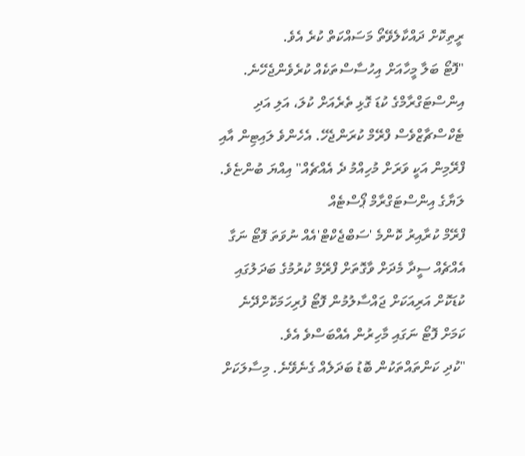ރީތިކޮށް ދައްކާލެވޭތޯ މަސައްކަތް ކުރެ އެވެ.
"ފޮޓޯ ބަލާ މީހާއަށް އިހުސާސްތަކެއް ކުރެވެންޖެހޭނެ. އިންސްޓަގްރާމްގެ ކުޑަ ގޮޅި ތެރެއަށް ކުލަ، އަލި އަދި ޓެކްސްޗާޒްވެސް ފްރޭމް ކުރަންޖެހޭ. އެހެންވެ ލައިޓިން އާއި ފްރޭމިން އަކީ ވަރަށް މުހިއްމު ދެ އެއްޗެއް" އިއްޔަ ބުންޏެވެ.
ލަޔާގެ އިންސްޓަގްރާމް ޕޯސްޓެއް
ފްރޭމް ކުރާއިރު ކޮންމެ 'ސަބްޖެކްޓް'އެއް ނުވަތަ ފޮޓޯ ނަގާ އެއްޗެއް ސީދާ މެދަށް ވާގޮތަށް ފްރޭމް ކުރުމުގެ ބަދަލުގައި ކުޑަކޮށް އަރިއަކަށް ޖައްސާލުމުން ފޮޓޯ ފުރިހަމަކޮށްދޭނެ ކަމަށް ފޮޓޯ ނަގައި މާހިރުން އެއްބަސްވެ އެވެ.
"ކުދި ކަންތައްތަކުން ބޮޑު ބަދަލެއް ގެނެވޭނެ. މިސާލަކަށް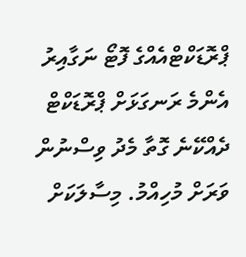ޕްރޮޑަކްޓްއެއްގެ ފޮޓޯ ނަގާއިރު އެންމެ ރަނގަޅަށް ޕްރޮޑަކްޓް ދެއްކޭނެ ގޮތާ މެދު ވިސްނުން ވަރަށް މުހިއްމު. މިސާލަކަށް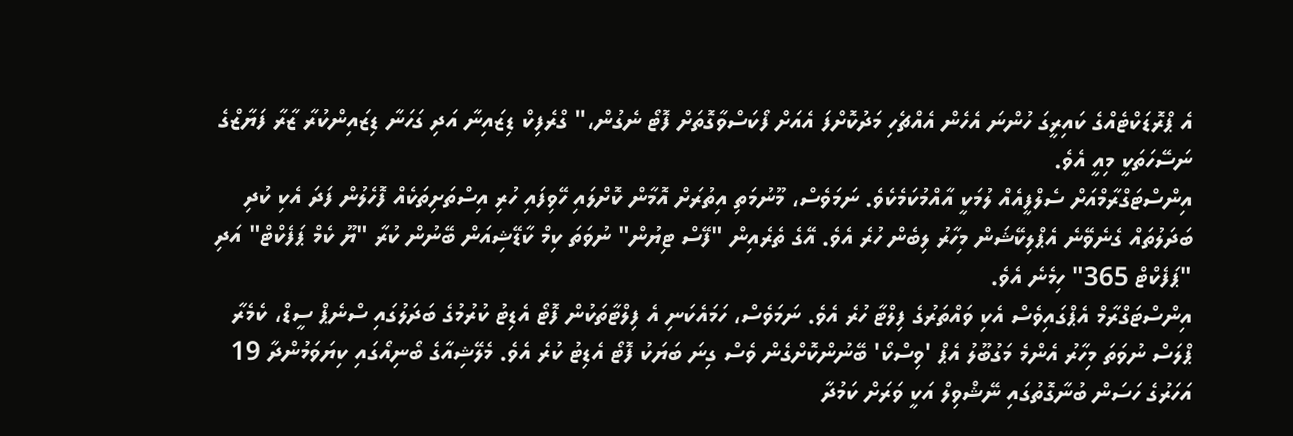އެ ޕްރޮޑަކްޓެއްގެ ކައިރީގަ ހުންނަ އެހެން އެއްޗެހި މަދުކޮށްފަ އެއަށް ފޯކަސްވާގޮތަށް ފޮޓޯ ނެގުން،" ގްރެފިކް ޑިޒައިނާ އަދި ގަހަނާ ޑިޒައިންކުރާ ޒާރާ ފަޔާޒްގެ ނަސޭހަތަކީ މިއީ އެވެ.
އިންސްޓަގްރާމްއަށް ސެލްފީއެއް ލުމަކީ އާއްމުކަމެކެވެ. ނަމަވެސް، މޫނުމަތި އިތުރަށް އޮމާން ކޮށްލައި ހޭވިފައި ހުރި އިސްތަށިތަކެއް ފޮހެލުން ފަދަ އެކި ކުދި ބަދަލުތައް ގެނެވޭނެ އެޕްލިކޭޝަން މިހާރު ލިބެން ހުރެ އެވެ. އޭގެ ތެރެއިން "ފޭސް ޓިޔުން" ނުވަތަ ކިމް ކާޑޭޝިއަން ބޭނުން ކުރާ "ޔޫ ކެމް ޕަފެކްޓް" އަދި "ޕަފެކްޓް 365" ހިމެނެ އެވެ.
އިންސްޓަގްރާމް އެޕްގައިވެސް އެކި ވައްތަރުގެ ފިލްޓާ ހުރެ އެވެ. ނަމަވެސް، ހަމައެކަނި އެ ފިލްޓާތަކުން ފޮޓޯ އެޑިޓު ކުރުމުގެ ބަދަލުގައި ސްނެޕް ސީޑް، ކެމެރާ ޕްލަސް ނުވަތަ މިހާރު އެންމެ މަގުބޫލު އެޕް 'ވިސްކޯ' ބޭނުންކޮށްގެން ވެސް ގިނަ ބަޔަކު ފޮޓޯ އެޑިޓު ކުރެ އެވެ. މެލޭޝިއާގެ ބޯނިއޯގައި ކިޔަވަމުންދާ 19 އަހަރުގެ ހަސަން ބުނާގޮތުގައި ނޭޝްވިލް އަކީ ވަރަށް ކަމުދާ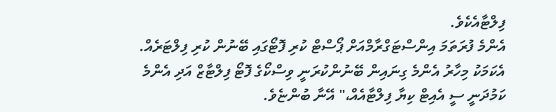ފިލްޓާއެކެވެ.
އެންމެ ފުރަތަމަ އިންސްޓަގްރާމްއަށް ޕޯސްޓް ކުރި ފޮޓޯގައި ބޭނުން ކުރި ފިލްޓަރެއް. އެކަމަކު މިހާރު އެންމެ ގިނައިން ބޭނުންކުރަނީ ވިސްކޯގެ ފޮޓޯ ފިލްޓާޒް އަދި އެންމެ ކަމުދަނީ ސީ އެއިޓް ކިޔާ ފިލްޓާއެއް،" އޭނާ ބުންޏެވެ.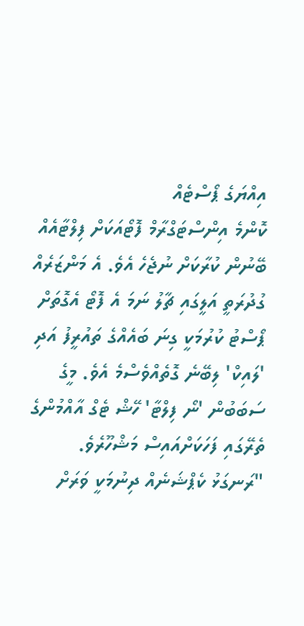އިއްޔަގެ ޕޯސްޓެއް
ކޮންމެ އިންސްޓަގްރާމް ފޮޓޯއަކަށް ފިލްޓާއެއް ބޭނުން ކުރާކަށް ނުޖެހެ އެވެ. އެ މަންޒަރެއް ގުދުރަތީ އަލީގައި ޗާލު ނަމަ އެ ފޮޓޯ އެގޮތަށް ޕޯސްޓު ކުރުމަކީ ގިނަ ބައެއްގެ ތައުރީފު އަދި 'ލައިކް' ލިބޭނެ ގޮތެއްވެސްމެ އެވެ. މީގެ ސަބަބުން 'ނޯ ފިލްޓާ' ހޭޝް ޓެގް އާއްމުންގެ ތެރޭގައި ފަހަކަށްއައިސް މަޝްހޫރެވެ.
"ރަނގަޅު ކެޕްޝަނެއް ދިނުމަކީ ވަރަށް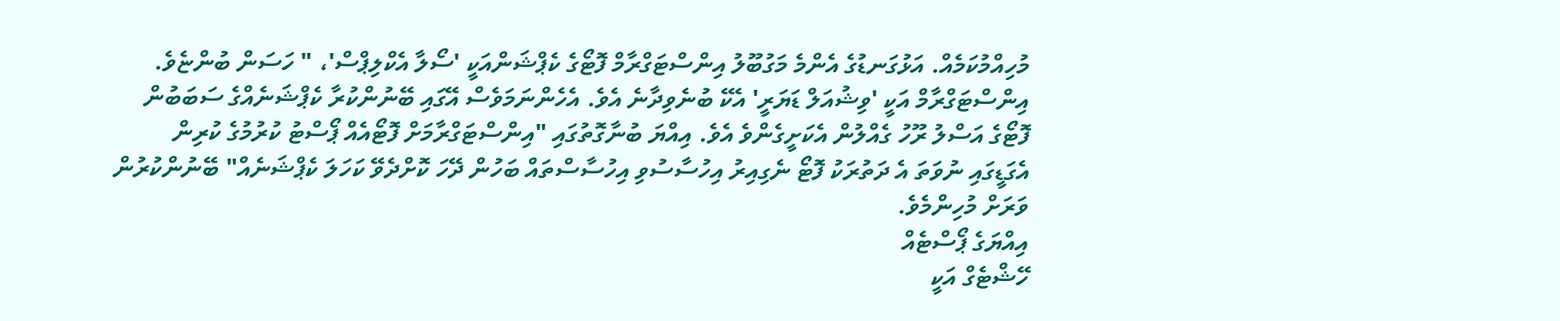މުހިއްމުކަމެއް. އަޅުގަނޑުގެ އެންމެ މަގުބޫލު އިންސްޓަގްރާމް ފޮޓޯގެ ކެޕްޝަންއަކީ 'ސޯލާ އެކްލިޕްސް'، " ހަސަން ބުންޏެވެ.
އިންސްޓަގްރާމް އަކީ 'ވިޝުއަލް ޑަޔަރީ' އެކޭ ބުނެވިދާނެ އެވެ. އެހެންނަމަވެސް އޭގައި ބޭނުންކުރާ ކެޕްޝަނެއްގެ ސަބަބުން ފޮޓޯގެ އަސްލު ރޫހު ގެއްލުން އެކަށީގެންވެ އެވެ. އިއްޔަ ބުނާގޮތުގައި "އިންސްޓަގްރާމަށް ފޮޓޯއެއް ޕޯސްޓު ކުރުމުގެ ކުރިން އެގަޑީގައި ނުވަތަ އެ ދަތުރަކު ފޮޓޯ ނެގިއިރު އިހުސާސުވި އިހުސާސްތައް ބަހުން ދޭހަ ކޮށްދެވޭ ކަހަލަ ކެޕްޝަނެއް" ބޭނުންކުރުން ވަރަށް މުހިންމެވެ.
އިއްޔަގެ ޕޯސްޓެއް
ހޭޝްޓެގް އަކީ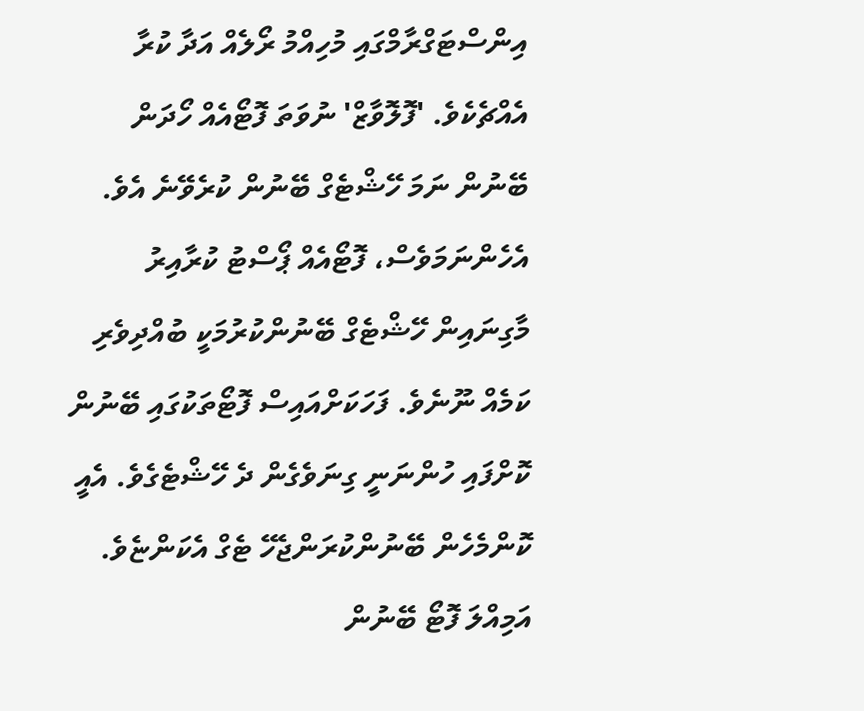އިންސްޓަގްރާމްގައި މުހިއްމު ރޯލެއް އަދާ ކުރާ އެއްޗެކެވެ. 'ފޮލޮވާޒް' ނުވަތަ ފޮޓޯއެއް ހޯދަން ބޭނުން ނަމަ ހޭޝްޓެގް ބޭނުން ކުރެވޭނެ އެވެ. އެހެންނަމަވެސް، ފޮޓޯއެއް ޕޯސްޓު ކުރާއިރު މާގިނައިން ހޭޝްޓެގް ބޭނުންކުރުމަކީ ބުއްދިވެރި ކަމެއް ނޫނެވެ. ފަހަކަށްއައިސް ފޮޓޯތަކުގައި ބޭނުން ކޮށްފައި ހުންނަނީ ގިނަވެގެން ދެ ހޭޝްޓެގެވެ. އެއީ ކޮންމެހެން ބޭނުންކުރަންޖެހޭ ޓެގް އެކަންޏެވެ.
އަމިއްލަ ފޮޓޯ ބޭނުން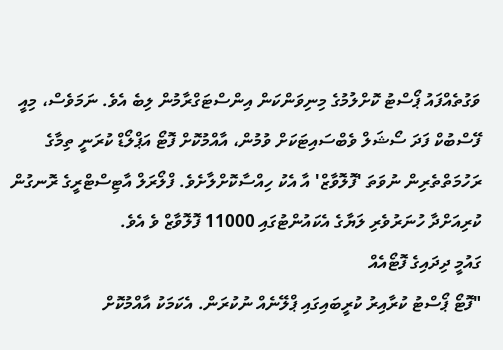ވަގުތެއްފައު ޕޯސްޓު ކޮށްލުމުގެ މިނިވަންކަން އިންސްޓަގްރާމުން ލިބެ އެވެ. ނަމަވެސް، މިއީ ފޭސްބުކް ފަދަ ސޯޝަލް ވެބްސައިޓަކަށް ވުމުން، އާއްމުކޮށް ފޮޓޯ އަޕްލޯޑް ކުރަނީ ތިމާގެ ރަހުމަތްތެރިން ނުވަތަ 'ފޮލޮވާޒް' އާ އެކު ހިއްސާކޮށްލާށެވެ. ފްލޯރަލް އާޓިސްޓްރީގެ ރޮނގުން ކުރިއަށްދާ ހުނަރުވެރި ލަޔާގެ އެކައުންޓުގައި 11000 ފޮލޮވާޒް ވެ އެވެ.
ގައުމީ ދިދައިގެ ފޮޓޯއެއް
"ފޮޓޯ ޕޯސްޓު ކުރާއިރު ކުރީބައިގައި ޕްލޭނެއް ނުކުރަން. އެކަމަކު އާއްމުކޮށް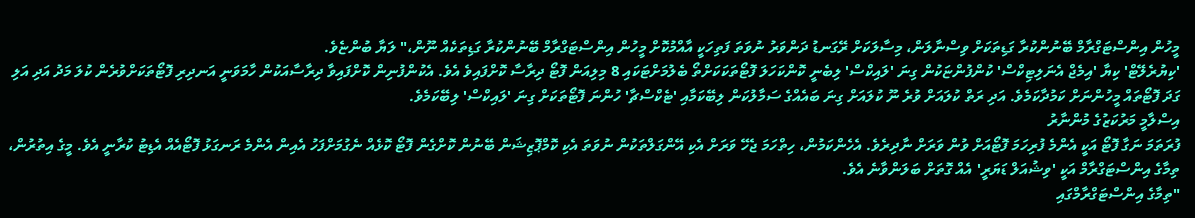މީހުން އިންސްޓަގްރާމް ބޭނުންކުރާ ގަޑިތަކަށް ވިސްނާލަން، މިސާލަކަށް ރޭގަނޑު ދަންވަރު ނުވަތަ ފަތިހަކީ އާއްމުކޮށް މީހުން އިންސްޓަގްރާމް ބޭނުންކުރާ ގަޑިތަކެއް ނޫން،" ލަޔާ ބުންޏެވެ.
'ކިޔުރެލޭޓް' ކިޔާ 'އިމެޖް އެނަލިޓިކްސް' ކުންފުންޏަކުން ގިނަ 'ލައިކްސް' ލިބެނީ ކޮންކަހަލަ ފޮޓޯތަކަކަށްތޯ ބެލުމަށްޓަކައި 8 މިލިއަން ފޮޓޯ ދިރާސާ ކޮށްފައިވެ އެވެ. އެކުންފުނިން ކޮށްފައިވާ ދިރާސާއަކުން ހާމަވަނީ އަނދިރި ފޮޓޯތަކަށްވުރެން ކުލަ މަދު އަދި އަލި ގަދަ ފޮޓޯތައް މީހުންނަށް ކަމުދާކަމެވެ. އަދި ރަތް ކުލައަށް ވުރެ ނޫ ކުލައަށް ގިނަ ބައެއްގެ ސަމާލުކަން ލިބޭކަމާއި 'ޓެކްސްޗާ' ހުންނަ ފޮޓޯތަކަށް ގިނަ 'ލައިކްސް' ލިބޭކަމެވެ.
އިސްލާމީ މަރުކަޒުގެ މުންނާރު
ފުރަތަމަ ނަގާ ފޮޓޯ އަކީ އެންމެ ފުރިހަމަ ފޮޓޯއަށް ވުން ވަރަށް ނާދިރެވެ. އެހެންކަމުން، ހިތްހަމަ ޖެހޭ ވަރަށް އެކި އޭންގަލްތަކުން ނުވަތަ އެކި ކޮމްޕޮޒިޝަން ބޭނުން ކޮށްގެން ފޮޓޯ ކޮޅެއް ނެގުމަށްފަހު އެއިން އެންމެ ރަނގަޅު ފޮޓޯއެއް އެޑިޓު ކުރާނީ އެވެ. މީގެ އިތުރުން، ތިމާގެ އިންސްޓަގްރާމް އަކީ 'ވިޝުއަލް ޑަޔަރީ' އެއް ގޮތަށް ބަލަންވާނެ އެވެ.
"ތިމާގެ އިންސްޓަގްރާމްގައި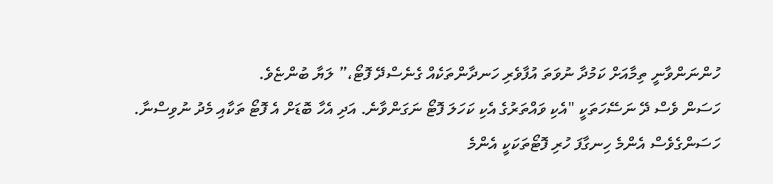ހުންނަންވާނީ ތިމާއަށް ކަމުދާ ނުވަތަ އުފާވެރި ހަނދާންތަކެއް ގެނެސްދޭ ފޮޓޯ،” ލަޔާ ބުންޏެވެ.
ހަސަން ވެސް ދޭ ނަސޭހަތަކީ "އެކި ވައްތަރުގެ އެކި ކަހަލަ ފޮޓޯ ނަގަންވާނެ. އަދި އެހާ ބޮޑަށް އެ ފޮޓޯ ތަކާއި މެދު ނުވިސްނާ. ހަސަންގެވެސް އެންމެ ހިނގާފަ ހުރި ފޮޓޯތަކަކީ އެންމެ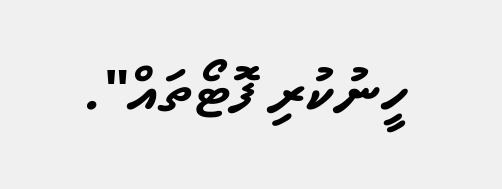ހީނުކުރި ފޮޓޯތައް".